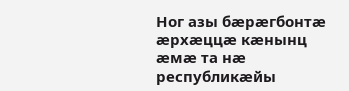Ног азы бæрæгбонтæ æрхæццæ кæнынц æмæ та нæ республикæйы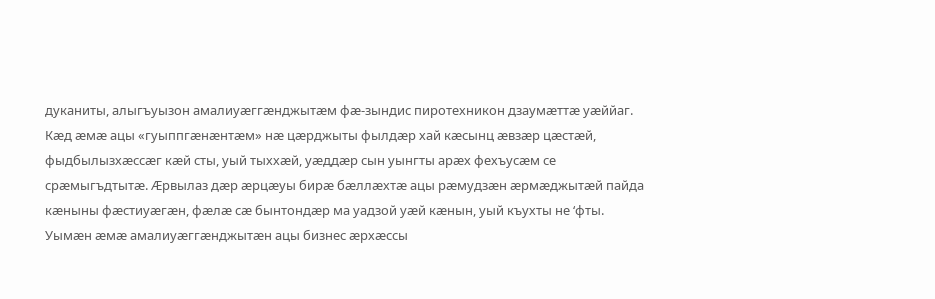дуканиты, алыгъуызон амалиуæггæнджытæм фæ-зындис пиротехникон дзаумæттæ уæййаг. Кæд æмæ ацы «гуыппгæнæнтæм» нæ цæрджыты фылдæр хай кæсынц æвзæр цæстæй, фыдбылызхæссæг кæй сты, уый тыххæй, уæддæр сын уынгты арæх фехъусæм се срæмыгъдтытæ. Ӕрвылаз дæр æрцæуы бирæ бæллæхтæ ацы рæмудзæн æрмæджытæй пайда кæныны фæстиуæгæн, фæлæ сæ бынтондæр ма уадзой уæй кæнын, уый къухты не ‘фты. Уымæн æмæ амалиуæггæнджытæн ацы бизнес æрхæссы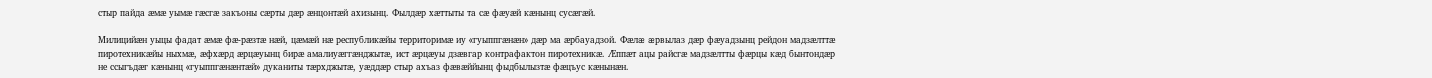стыр пайда æмæ уымæ гæсгæ закъоны сæрты дæр æнцонтæй ахизынц. Фылдæр хæттыты та сæ фæуæй кæнынц сусæгæй.

Милицийæн уыцы фадат æмæ фæ-рæзтæ нæй, цæмæй нæ республикæйы территоримæ иу «гуыппгæнæн» дæр ма æрбауадзой. Фæлæ æрвылаз дæр фæуадзынц рейдон мадзæлттæ пиротехникæйы ныхмæ, æфхæрд æрцæуынц бирæ амалиуæггæнджытæ, ист æрцæуы дзæвгар контрафактон пиротехникæ. Ӕппæт ацы райсгæ мадзæлтты фæрцы кæд бынтондæр не ссыгъдæг кæнынц «гуыппгæнæнтæй» дуканиты тæрхджытæ, уæддæр стыр ахъаз фæвæййынц фыдбылызтæ фæцъус кæнынæн.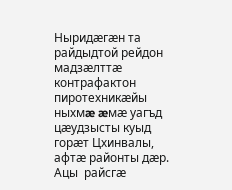Ныридæгæн та райдыдтой рейдон мадзæлттæ контрафактон пиротехникæйы ныхмæ æмæ уагъд цæудзысты куыд горæт Цхинвалы, афтæ районты дæр. Ацы  райсгæ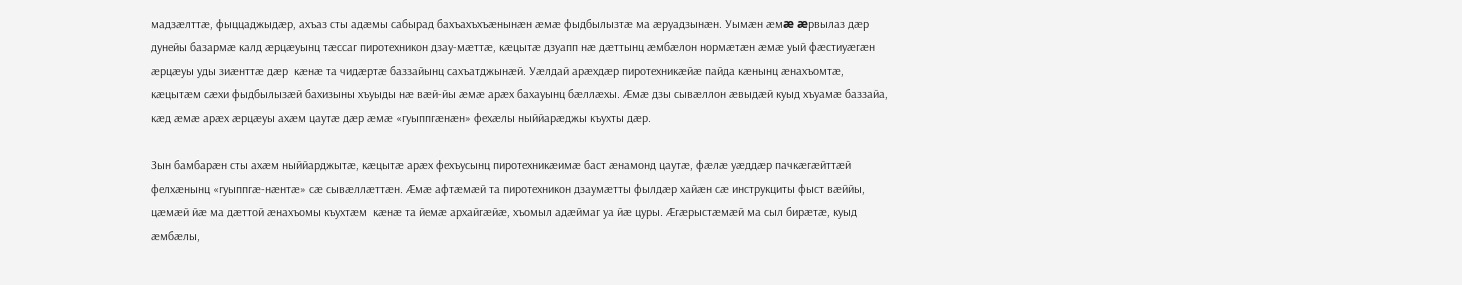мадзæлттæ, фыццаджыдæр, ахъаз сты адæмы сабырад бахъахъхъæнынæн æмæ фыдбылызтæ ма æруадзынæн. Уымæн æмæ æрвылаз дæр дунейы базармæ калд æрцæуынц тæссаг пиротехникон дзау-мæттæ, кæцытæ дзуапп нæ дæттынц æмбæлон нормæтæн æмæ уый фæстиуæгæн æрцæуы уды зиæнттæ дæр  кæнæ та чидæртæ баззайынц сахъатджынæй. Уæлдай арæхдæр пиротехникæйæ пайда кæнынц æнахъомтæ, кæцытæм сæхи фыдбылызæй бахизыны хъуыды нæ вæй-йы æмæ арæх бахауынц бæллæхы. Æмæ дзы сывæллон æвыдæй куыд хъуамæ баззайа, кæд æмæ арæх æрцæуы ахæм цаутæ дæр æмæ «гуыппгæнæн» фехæлы ныййарæджы къухты дæр.

Зын бамбарæн сты ахæм ныййарджытæ, кæцытæ арæх фехъусынц пиротехникæимæ баст æнамонд цаутæ, фæлæ уæддæр пачкæгæйттæй фелхæнынц «гуыппгæ-нæнтæ» сæ сывæллæттæн. Ӕмæ афтæмæй та пиротехникон дзаумæтты фылдæр хайæн сæ инструкциты фыст вæййы, цæмæй йæ ма дæттой æнахъомы къухтæм  кæнæ та йемæ архайгæйæ, хъомыл адæймаг уа йæ цуры. Ӕгæрыстæмæй ма сыл бирæтæ, куыд æмбæлы,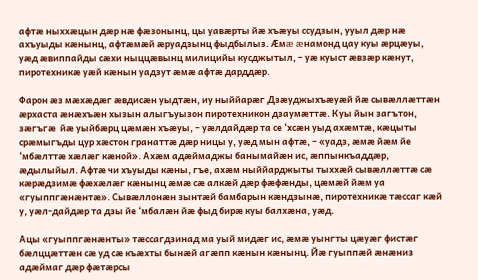афтæ ныххæцын дæр нæ фæзонынц, цы уавæрты йæ хъæуы ссудзын, ууыл дæр нæ ахъуыды кæнынц, афтæмæй æруадзынц фыдбылыз. Ӕмæ æнамонд цау куы æрцæуы, уæд æвиппайды сæхи ныццæвынц милицийы кусджытыл, – уæ куыст æвзæр кæнут, пиротехникæ уæй кæнын уадзут æмæ афтæ дарддæр.

Фарон æз мæхæдæг æвдисæн уыдтæн, иу ныййарæг Дзæуджыхъæуæй йæ сывæллæттæн æрхаста æнæхъæн хызын алыгъуызон пиротехникон дзаумæттæ. Куы йын загътон, зæгъгæ  йæ уыйбæрц цæмæн хъæуы, – уæлдайдæр та се ‘хсæн уыд ахæмтæ, кæцыты срæмыгъды цур хæстон гранаттæ дæр ницы у, уæд мын афтæ, – «уадз, æмæ йæм йе ‘мбæлттæ хæлæг кæной». Ахæм адæймаджы банымайæн ис, æппынкъаддæр, æдылыйыл. Афтæ чи хъуыды кæны, гъе, ахæм ныййарджыты тыххæй сывæллæттæ сæ кæрæдзимæ фæхæлæг кæнынц æмæ сæ алкæй дæр фæфæнды, цæмæй йæм уа «гуыппгæнæнтæ». Сывæллонæн зынтæй бамбарын кæндзынæ, пиротехникæ тæссаг кæй у, уæл-дайдæр та дзы йе ‘мбалæн йæ фыд бирæ куы балхæна, уæд.

Ацы «гуыппгæнæнты» тæссагдзинад ма уый мидæг ис, æмæ уынгты цæуæг фистæг бæлццæттæн сæ уд сæ къæхты бынæй агæпп кæнын кæнынц. Йæ гуыппæй æнæниз адæймаг дæр фæтæрсы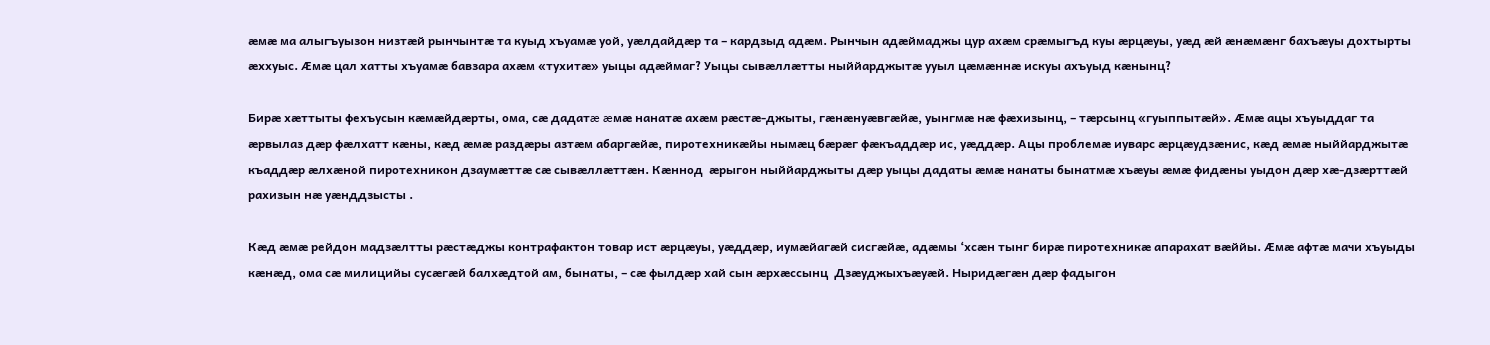æмæ ма алыгъуызон низтæй рынчынтæ та куыд хъуамæ уой, уæлдайдæр та – кардзыд адæм. Рынчын адæймаджы цур ахæм срæмыгъд куы æрцæуы, уæд æй æнæмæнг бахъæуы дохтырты æххуыс. Æмæ цал хатты хъуамæ бавзара ахæм «тухитæ» уыцы адæймаг? Уыцы сывæллæтты ныййарджытæ ууыл цæмæннæ искуы ахъуыд кæнынц?

Бирæ хæттыты фехъусын кæмæйдæрты, ома, сæ дадатæ æмæ нанатæ ахæм рæстæ-джыты, гæнæнуæвгæйæ, уынгмæ нæ фæхизынц, – тæрсынц «гуыппытæй». Æмæ ацы хъуыддаг та æрвылаз дæр фæлхатт кæны, кæд æмæ раздæры азтæм абаргæйæ, пиротехникæйы нымæц бæрæг фæкъаддæр ис, уæддæр. Ацы проблемæ иуварс æрцæудзæнис, кæд æмæ ныййарджытæ къаддæр æлхæной пиротехникон дзаумæттæ сæ сывæллæттæн. Кæннод  æрыгон ныййарджыты дæр уыцы дадаты æмæ нанаты бынатмæ хъæуы æмæ фидæны уыдон дæр хæ-дзæрттæй рахизын нæ уæнддзысты .

Кæд æмæ рейдон мадзæлтты рæстæджы контрафактон товар ист æрцæуы, уæддæр, иумæйагæй сисгæйæ, адæмы ‘хсæн тынг бирæ пиротехникæ апарахат вæййы. Ӕмæ афтæ мачи хъуыды кæнæд, ома сæ милицийы сусæгæй балхæдтой ам, бынаты, – сæ фылдæр хай сын æрхæссынц  Дзæуджыхъæуæй. Ныридæгæн дæр фадыгон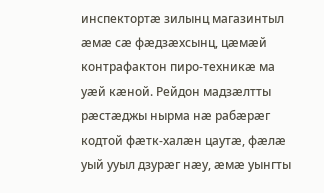инспектортæ зилынц магазинтыл æмæ сæ фæдзæхсынц, цæмæй контрафактон пиро-техникæ ма уæй кæной. Рейдон мадзæлтты рæстæджы нырма нæ рабæрæг кодтой фæтк-халæн цаутæ, фæлæ уый ууыл дзурæг нæу, æмæ уынгты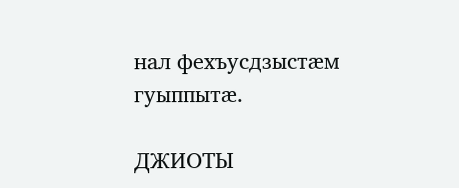нал фехъусдзыстæм гуыппытæ.

ДЖИОТЫ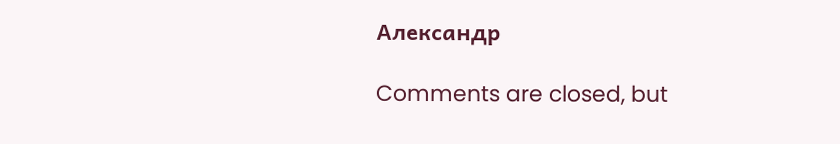Александр

Comments are closed, but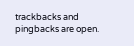trackbacks and pingbacks are open.